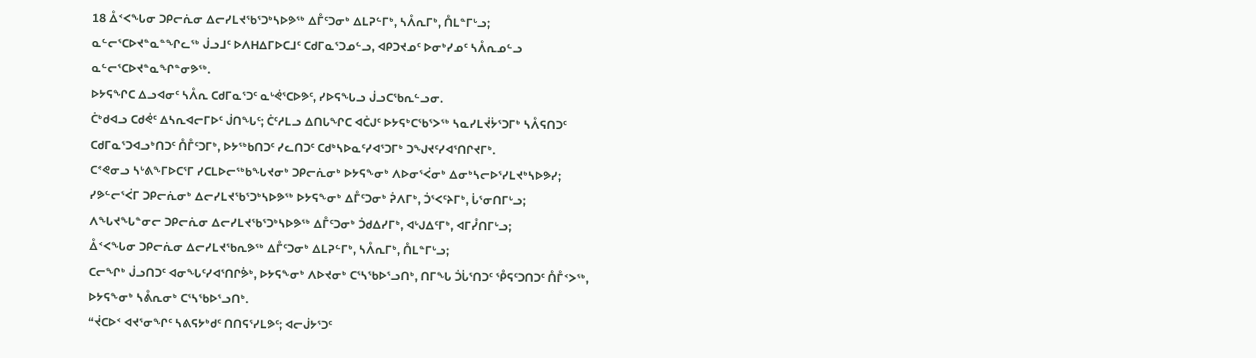18 ᐂᑉᐸᖓᓂ ᑐᑭᓕᕇᓂ ᐃᓕᓯᒪᔪᖃᕐᑐᒃᓴᐅᕗᖅ ᐃᒤᑦᑐᓂᒃ ᐃᒪᕈᓪᒥᒃ, ᓴᐰᕆᒥᒃ, ᑍᒪᓐᒥᒡᓗ;
ᓇᓪᓕᕐᑕᐅᔪᓐᓇᓐᖏᓚᖅ ᒎᓗᒧᑦ ᐅᐱᕼᐃᒥᐅᑕᒧᑦ ᑕᑯᒥᓇᕐᑐᓄᓪᓗ, ᐊᑭᑐᔪᓄᑦ ᐅᓂᒃᓯᓄᑦ ᓴᐰᕆᓄᓪᓗ ᓇᓪᓕᕐᑕᐅᔪᓐᓇᖏᓐᓂᕗᖅ.
ᐅᔭᕋᖏᑕ ᐃᓗᐊᓂᑦ ᓴᐰᕆ ᑕᑯᒥᓇᕐᑐᑦ ᓇᒡᕚᕐᑕᐅᕗᑦ, ᓯᐅᕋᖓᓗ ᒎᓗᑕᖃᕆᓪᓗᓂ.
ᑖᒃᑯᐊᓗ ᑕᑯᕚᑦ ᐃᓴᕆᐊᓕᒥᐅᑦ ᒎᑎᖓᑦ; ᑖᑦᓱᒪᓗ ᐃᑎᒐᖏᑕ ᐊᑖᒍᑦ ᐅᔭᕋᒃᑕᖃᕐᐳᖅ ᓴᓇᓯᒪᔫᔮᕐᑐᒥᒃ ᓴᐰᕋᑎᑐᑦ ᑕᑯᒥᓇᕐᑐᐊᓗᒃᑎᑐᑦ ᑍᒤᑦᑐᒥᒃ, ᐅᔭᖅᑲᑎᑐᑦ ᓯᓚᑎᑐᑦ ᑕᑯᒃᓴᐅᓇᑦᓯᐊᕐᑐᒥᒃ ᑐᖑᔪᑦᓯᐊᕐᑎᒋᔪᒥᒃ.
ᑕᕝᕙᓂᓗ ᓴᒡᕕᖕᒥᐅᑕᕐᒥ ᓯᑕᒪᐅᓕᖅᑲᖓᔪᓂᒃ ᑐᑭᓕᕇᓂᒃ ᐅᔭᕋᖕᓂᒃ ᐱᐅᓂᕐᐹᓂᒃ ᐃᓂᒃᓴᓕᐅᕐᓯᒪᔪᒃᓴᐅᕗᓯ; ᓯᕗᓪᓕᕐᐹᒥ ᑐᑭᓕᕇᓂᒃ ᐃᓕᓯᒪᔪᖃᕐᑐᒃᓴᐅᕗᖅ ᐅᔭᕋᖕᓂᒃ ᐃᒤᑦᑐᓂᒃ ᕉᐱᒥᒃ, ᑑᕐᐸᑦᔨᒥᒃ, ᒑᕐᓂᑎᒥᒡᓗ;
ᐱᖓᔪᖓᓐᓂᓕ ᑐᑭᓕᕇᓂ ᐃᓕᓯᒪᔪᖃᕐᑐᒃᓴᐅᕗᖅ ᐃᒤᑦᑐᓂᒃ ᑑᑯᐃᓯᒥᒃ, ᐊᒡᒍᐃᑦᒥᒃ, ᐊᒥᓮᑎᒥᒡᓗ;
ᐂᑉᐸᖓᓂ ᑐᑭᓕᕇᓂ ᐃᓕᓯᒪᔪᖃᕆᕗᖅ ᐃᒤᑦᑐᓂᒃ ᐃᒪᕈᓪᒥᒃ, ᓴᐰᕆᒥᒃ, ᑍᒪᓐᒥᒡᓗ;
ᑕᓕᖏᒃ ᒎᓗᑎᑐᑦ ᐊᓂᖓᑦᓯᐊᕐᑎᒋᕘᒃ, ᐅᔭᕋᖕᓂᒃ ᐱᐅᔪᓂᒃ ᑕᕐᓴᖃᐅᕐᓗᑎᒃ, ᑎᒥᖓ ᑑᒑᕐᑎᑐᑦ ᕾᕋᑦᑐᑎᑐᑦ ᑍᒤᑉᐳᖅ, ᐅᔭᕋᖕᓂᒃ ᓴᕔᕆᓂᒃ ᑕᕐᓴᖃᐅᕐᓗᑎᒃ.
“ᔫᑕᐅᑉ ᐊᔪᕐᓂᖏᑦ ᓴᕕᕋᔭᒃᑯᑦ ᑎᑎᕋᕐᓯᒪᕗᑦ; ᐊᓕᒎᔭᕐᑐᑦ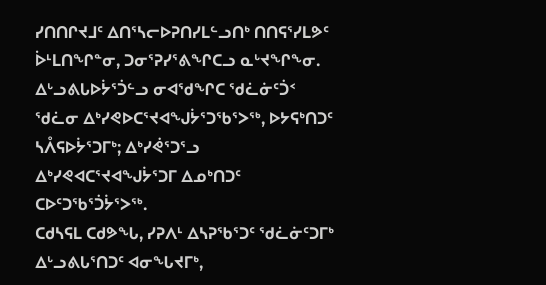ᓯᑎᑎᒋᔪᒧᑦ ᐃᑎᕐᓴᓕᐅᕈᑎᓯᒪᓪᓗᑎᒃ ᑎᑎᕋᕐᓯᒪᕗᑦ ᐆᒻᒪᑎᖏᓐᓂ, ᑐᓂᕐᕈᓯᕐᕕᖏᑕᓗ ᓇᒡᔪᖏᖕᓂ.
ᐃᒡᓗᕕᒐᐅᔮᕐᑑᓪᓗ ᓂᐊᖁᖏᑕ ᖁᓛᓃᑦᑑᑉ ᖁᓛᓂ ᐃᒃᓯᕙᐅᑕᕐᔪᐊᖑᔮᕐᑐᖃᕐᐳᖅ, ᐅᔭᕋᒃᑎᑐᑦ ᓴᐰᕋᐅᔮᕐᑐᒥᒃ; ᐃᒃᓯᕚᕐᑐᕐᓗ ᐃᒃᓯᕙᐊᑕᕐᔪᐊᖑᔮᕐᑐᒥ ᐃᓄᒃᑎᑐᑦ ᑕᐅᑦᑐᖃᕐᑑᔮᕐᐳᖅ.
ᑕᑯᓴᕋᒪ ᑕᑯᕗᖓ, ᓯᕈᐱᒻ ᐃᓴᕈᖃᕐᑐᑦ ᖁᓛᓃᑦᑐᒥᒃ ᐃᒡᓗᕕᒐᕐᑎᑐᑦ ᐊᓂᖓᔪᒥᒃ,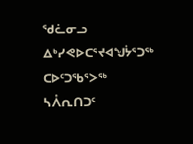ᖁᓛᓂᓗ ᐃᒃᓯᕙᐅᑕᕐᔪᐊᖑᔮᕐᑐᖅ ᑕᐅᑦᑐᖃᕐᐳᖅ ᓴᐰᕆᑎᑐᑦ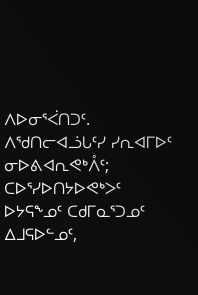ᐱᐅᓂᕐᐹᑎᑐᑦ.
ᐱᖁᑎᓕᐊᓘᒐᑦᓯ ᓯᕆᐊᒥᐅᑦ ᓂᐅᕕᐊᕆᕙᒃᐰᑦ; ᑕᐅᕐᓯᐅᑎᔭᐅᕙᒃᐳᑦ ᐅᔭᕋᖕᓄᑦ ᑕᑯᒥᓇᕐᑐᓄᑦ ᐃᒧᕋᐅᓪᓄᑦ,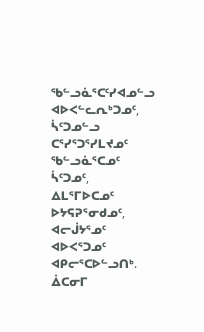ᖃᓪᓗᓈᕐᑕᑦᓯᐊᓄᓪᓗ ᐊᐅᐸᓪᓚᕆᒃᑐᓄᑦ, ᓵᑦᑐᓄᓪᓗ ᑕᕐᓯᕐᑐᕐᓯᒪᔪᓄᑦ ᖃᓪᓗᓈᕐᑕᓄᑦ ᓵᑦᑐᓄᑦ, ᐃᒪᕐᒥᐅᑕᓄᑦ ᐅᔭᕋᕈᕐᓂᑯᓄᑦ, ᐊᓕᒎᔭᕐᓄᑦ ᐊᐅᐸᕐᑐᓄᑦ ᐊᑭᓕᕐᑕᐅᓪᓗᑎᒃ.
ᐄᑕᓂᒥ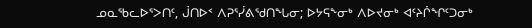ᓄᓇᖃᓚᐅᕐᐳᑎᑦ, ᒎᑎᐅᑉ ᐱᕈᕐᓰᕕᖁᑎᖓᓂ; ᐅᔭᕋᖕᓂᒃ ᐱᐅᔪᓂᒃ ᐊᑦᔨᒌᖏᑦᑐᓂᒃ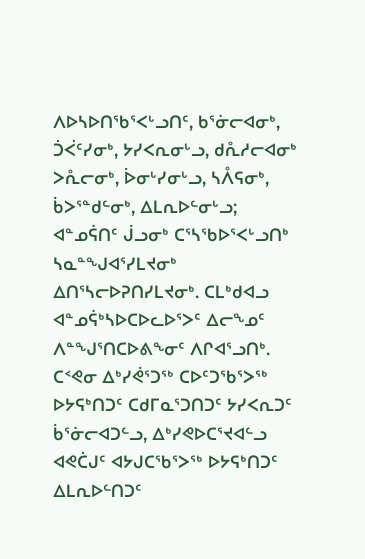ᐱᐅᓴᐅᑎᖃᕐᐸᒡᓗᑎᑦ, ᑲᕐᓃᓕᐊᓂᒃ, ᑑᐹᑦᓯᓂᒃ, ᔭᓯᐸᕆᓂᒡᓗ, ᑯᕅᓱᓕᐊᓂᒃ ᐳᕅᓕᓂᒃ, ᐆᓂᒡᓯᓂᒡᓗ, ᓴᐰᕋᓂᒃ, ᑳᐳᕐᓐᑯᓪᓂᒃ, ᐃᒪᕆᐅᓪᓂᒡᓗ; ᐊᓐᓄᕌᑎᑦ ᒎᓗᓂᒃ ᑕᕐᓴᖃᐅᕐᐸᒡᓗᑎᒃ ᓴᓇᓐᖑᐊᕐᓯᒪᔪᓂᒃ ᐃᑎᕐᓴᓕᐅᕈᑎᓯᒪᔪᓂᒃ. ᑕᒪᒃᑯᐊᓗ ᐊᓐᓄᕌᒃᓴᐅᑕᐅᓚᐅᕐᐳᑦ ᐃᓕᖕᓄᑦ ᐱᓐᖑᕐᑎᑕᐅᕕᖕᓂᑦ ᐱᒋᐊᕐᓗᑎᒃ.
ᑕᑉᕙᓂ ᐃᒃᓯᕚᕐᑐᖅ ᑕᐅᑦᑐᖃᕐᐳᖅ ᐅᔭᕋᒃᑎᑐᑦ ᑕᑯᒥᓇᕐᑐᑎᑐᑦ ᔭᓯᐸᕆᑐᑦ ᑳᕐᓃᓕᐊᑐᓪᓗ, ᐃᒃᓯᕙᐅᑕᕐᔪᐊᓪᓗ ᐊᕙᑖᒍᑦ ᐊᔭᒍᑕᖃᕐᐳᖅ ᐅᔭᕋᒃᑎᑐᑦ ᐃᒪᕆᐅᓪᑎᑐᑦ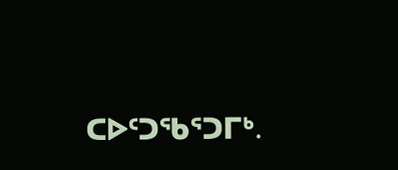ᑕᐅᑦᑐᖃᕐᑐᒥᒃ.